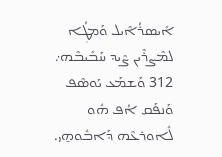ܐܺܝܣܪܳܐܶܝܠ ܘܰܡܛܼܳܐ ܠܡܶܨܪܶܝܢ ܨܶܝܕ ܚܰܒܺܝܒܶܗ܇ 312 ܘܰܫܡܰܥ ܝܰܘܣܶܦ ܘܰܢܦܰܩ ܐܳܦ ܗܽܘ ܠܽܐܘܪܥܶܗ ܕܰܐܒܽܘܗ̱ܝ.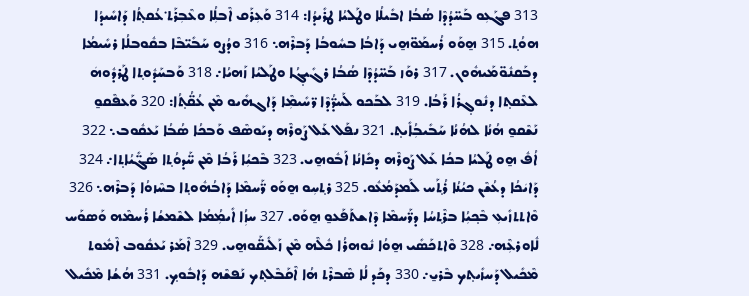313 ܦܓܰܥܼܘ ܒܰܚ̈ܕܳܕܶܐ ܣܳܒܳܐ ܐܒܺܝܠܳܐ ܘܛܰܠܝܳܐ ܛܪܺܝܕܳܐ: 314 ܘܰܥܼܪܰܩ ܐܶܒܠܼܳܐ ܘܥܶܒܼܪܰܬ݀ ܥܳܩܬ݂ܳܐ ܕܰܐܚܺܝܕܳܐ ܗܘܳܬ݂. 315 ܗ̱ܘܰܘ ܪܳܚܡܰܘ̈ܗ̱ܝ ܕܰܐܒܳܐ ܒܚܽܘܒܳܐ ܕܰܒܪܶܗ܆ 316 ܘܕܳܨܘ ܚܰܒܺܝ̈ܒܶܐ ܒܩܽܘܒܠܳܐ ܪܚܺܝܡܳܐ ܕܒܰܩܢܽܘ̈ܡܰܝܗܽܘܢ. 317 ܪܘܰܙ ܒܰܚ̈ܕܳܕܶܐ ܣܳܒܳܐ ܪܓܺܝܓ݂ܳܐ ܘܛܰܠܝܳܐ ܙܰܗܝܳܐ܇ 318 ܘܰܒܚܰܕܽܘܬ݂ܐ ܛܰܪܕܽܘܗܿ ܠܥܶܩܬ݂ܐ ܕܢܽܘܓ݂ܪܳܐ ܪܰܒܳܐ. 319 ܠܒܰܟܘ ܠܰܚܕ̈ܳܕܶܐ ܪ̈ܚܺܝܡܼܶܐ ܕܰܐܓܗܺܝܘ ܡܶܢ ܥܳܩ̈ܳܬ݂ܳܐ: 320 ܘܰܥܦܶܩܘ̱ ܢܰܫܶܩܘ̱ ܗܳܢܳܐ ܠܗܳܢܳܐ ܚܰܒܺܝܒܼܳܐܺܝܬ݂. 321 ܢܦܰܠ ܥܰܠ ܨܰܘܪܶܗ ܕܝܰܘܣܶܦ ܘܰܒܟܳܐ ܣܳܒܳܐ ܝܰܥܩܽܘܒ܆ 322 ܐܳܦܽ ܗ̱ܘ ܛܰܠܝܳܐ ܒܟܳܐ ܥܰܠ ܨܰܘܪܶܗ ܕܟܺܐܢܳܐ ܐܰܒܽܘܗ̱ܝ. 323 ܒܶܟܝܼܳܐ ܪܰܒܳܐ ܡܶܢ ܚ̈ܰܕܘܳܬ݂ܐ ܣܰܓ̈ܺܝܳܐܬ݂ܐ܇ 324 ܕܰܐܝܿܟܳܐ ܕܥܳܫܶܢ ܟܝܳܢܳܐ ܪܳܬ݂ܰܚ ܠܰܡܕܰܡܳܥܽܘ. 325 ܪܬ݂ܚܼܘ ܗ̱ܘܰܘ ܪ̈ܰܚܡܶܐ ܕܰܐܒܳܗܽܘܬ݂ܐ ܒܚܶܙܘܳܐ ܕܰܒܪܶܗ܆ 326 ܘܶܐܬܬܙܺܝܥܼ ܒܶܟ݂ܝܼܳܐ ܒܪܶܬ݂ܚܳܐ ܕܪ̈ܰܚܡܶܐ ܕܶܐܫܬܰܦܰܥܘ̱ ܗ̱ܘܰܘ. 327 ܚܙܼܳܐ ܐܺܝܡܼܳܡܳܐ ܠܫܶܡܫܳܐ ܪܳܚܡܶܗ ܘܰܣܘܰܚ ܠܽܐܘܪܥܼܶܗ܇ 328 ܘܶܐܬܟܰܣܺܝ ܗ̱ܘܳܐ ܢܽܘܗܪܳܐ ܟܽܠܶܗ ܡܶܢ ܙܰܠܺܝܩ̈ܰܘܗ̱ܝ. 329 ܐܶܡܰܪ ܝܰܥܩܽܘܒ ܐܶܡܽܘܬ ܡܶܟܺܝܠ ܕܰܚܙܺܝܬ݂ܟ ܒܶܪܝ̱܇ 330 ܕܟܰܕ ܠܳܐ ܣܶܒܪܶܬ ܗܳܐ ܐܶܩܰܒܶܠܬ݂ܟ ܢܰܦܫܶܗ ܕܰܐܒܽܘܟ݂. 331 ܗܳܫܳܐ ܡܶܟܺܝܠ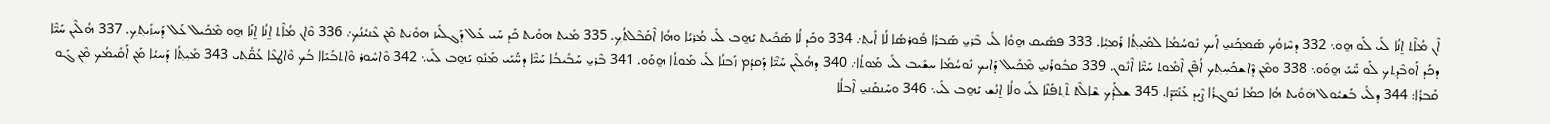ܐܶܢ ܡܳܐܶܬ ܐ̱ܢܳܐ ܠܺܝ ܠܰܘ ܗ̱ܘ܆ 332 ܕܚܶܙܘܳܟ ܣܰܡܟ݂ܰܢܝ̱ ܐܰܝܟ ܢܽܘܚܳܡܳܐ ܠܡܺܝܼܬ݂ܳܐ ܪܰܡܝܼܳܐ. 333 ܦܣܺܝܩ ܗ̱ܘܳܐ ܠܺܝ ܒܶܪܝ̱ ܣܰܒܪܳܐ ܦܽܘܪܣܳܐ ܠܳܐ ܐܺܝܬ݂܇ 334 ܘܟܰܕ ܠܳܐ ܣܰܟܺܝܬ ܝܰܗ̱ܒ ܠܺܝ ܡܳܪܝܳܐ ܘܗܳܐ ܐܶܩܰܒܶܠܬܳܟ݂. 335 ܡܺܝܬ ܗܘܺܝܬ ܟܰܕ ܚܰܝ ܥܰܠ ܕܰܓܠܺܝܙ ܗܘܺܝܿܬ ܡܶܢ ܥܶܢܝܳܢܳܟ݂܇ 336 ܘܶܐܢ ܡܳܐܶܬ ܐ̱ܢܳܐ ܐ̱ܢܰܐ ܗ̱ܘ ܡܶܟܺܝܠ ܥܰܠ ܕܰܚܙܺܝܬ݂ܟ݂. 337 ܗܳܠܶܝܢ ܚܰܝ̈ܶܐ ܕܟܰܕ ܐܰܘܒܶܕܬ݂ܟ ܠܰܘ ܚ̈ܰܝܰ ܗ̱ܘܰܘ܆ 338 ܘܡܶܢ ܕܶܐܫܟܰܚܼܬ݂ܟ ܐܳܦܶܢ ܐܶܡܽܘܬ ܚܰܝ̈ܶܐ ܐܶܢܽܘܢ. 339 ܩܒܽܘܪܰܢܝ̱ ܡܶܟܺܝܠ ܕܰܐܝܟ ܢܽܘܚܳܡܳܐ ܚܫܺܝܒ ܠܺܝ ܡܰܘܬܳܐ܇ 340 ܕܗܳܠܶܝܢ ܚܰܝ̈ܶܐ ܕܰܩܕܳܡ ܙܰܒܢܳܐ ܠܺܝ ܡܰܘܬܳܐ ܗ̱ܘܰܘ. 341 ܒܶܪܝ̱ ܚܰܒܺܝܒܳܐ ܚܰܝ̈ܶܐ ܕܚ̈ܰܝܰܝ ܡܰܢܽܘܼ ܝܰܗ̱ܒ ܠܺܝ܆ 342 ܘܶܐܚܽܘܪ ܘܶܐܬܒܰܝܰܐܐ ܒܳܟ ܘܶܐܛܥܶܐ ܥܳܩ̈ܳܬ݂ܝ 343 ܡܺܝܼܬ݂ܳܐ ܕܰܚܝܳܐ ܡܰܢ ܐܰܩܺܝܡܳܟ ܡܶܢ ܓܰܘ ܩܰܒܪܳܐ: 344 ܕܠܺܝ ܒܰܫܝܽܘܠ ܗܿܘܺܝܬ ܗܳܐ ܟܡܳܐ ܢܽܘܓܪܳܐ ܨܶܝܕ ܥܰܢܺܝ̈ܕܶܐ. 345 ܫܠܰܕܳܟ ܫܶܐܠܶܬ ܬܶܬ݂ܦܰܢܶܐ ܠܺܝ ܘܠܳܐ ܐ̱ܢܳܫ ܝܰܗ̱ܒ ܠܺܝ܆ 346 ܘܚܰܢܩܰܢܝ̱ ܐܶܒܠܳܐ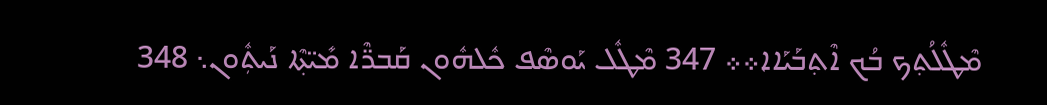ܡܶܛܽܠܳܬ݂ܟ ܒܳܟ ܐܶܬ݂ܒܰܝܰܐܐ܀܀ 347 ܡܶܛܽܠ ܝܰܘܣܶܦ ܟܽܠܗܽܘܢ ܩܰܒܪ̈ܶܐ ܡܺܝ̈ܬ݂ܶܐ ܢܰܝܬܼܽܘܢ܆ 348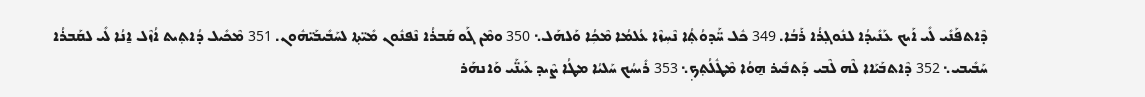ܕܶܐܬܦܰܢܺܝ ܠܺܝ ܐܰܝܟ ܥܰܢܺܝܕܳܐ ܠܢܽܘܓ݂ܪܳܐ ܪܰܒܳܐ. 349 ܟܽܠ ܚ̈ܰܕܘܳܬ݂ܳܐ ܢܶܚܼܙܶܐ ܥܳܠܡܳܐ ܡܶܟܼܳܐ ܘܰܠܗܰܠ܆ 350 ܘܡܶܢ ܓܰܘ ܩܰܒܪܳܐ ܢܶܦܢܽܘܢ ܡܺܝ̈ܬ݂ܐ ܠܚܰܒܺܝܒܰܝ̈ܗܽܘܢ. 351 ܡܶܟܺܝܠ ܕܳܐܬ݂ܝܬ ܐܳܙܶܠ ܐ̱ܢܳܐ ܠܺܝ ܠܩܰܒܪܳܐ ܚܰܒܺܝܒܝ܆ 352 ܕܶܐܬܒܰܝܰܐܐ ܠܶܗ ܠܶܒܝ ܕܰܬܒܺܝܪ ܗ̱ܘܳܐ ܡܶܛܽܠܳܬ݂ܟ݂܆ 353 ܪܺܝܚܳܟ ܚܰܠܝܳܐ ܡܛܳܐ ܨܶܝܕ ܥܰܝܢ̈ܰܝ ܘܰܐܢܗܰܪ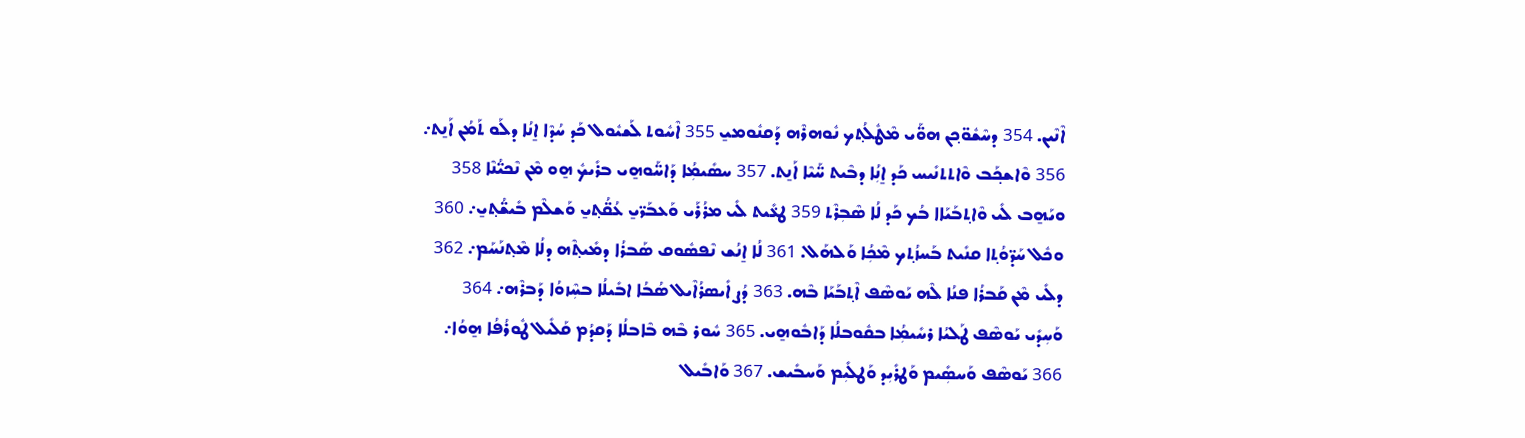ܐܶܢܶܝܢ. 354 ܕܚܶܫܽܘ̈ܟ݂ܢ ܗܘ̈ܰܝ ܡܶܛܽܠܳܬ݂ܟ ܢܽܘܗܪܶܗ ܕܰܩܢܽܘܡܝ̱ 355 ܐܶܚܽܘܬ ܠܰܫܝܽܘܠ ܟܰܕ ܚܳܕܶܐ ܐ̱ܢܳܐ ܕܠܰܘ ܬܰܡܳܢ ܐܰܢ̱ܬ܇ 356 ܘܶܐܫܟ݂ܰܒ ܘܶܐܬܬܢܺܝܚ ܟܰܕ ܐ̱ܢܼܳܐ ܕܒܶܝܬ ܚ̈ܰܝܶܐ ܐܰܢ̱ܬ. 357 ܚܣܺܝܡܼܳܐ ܕܰܐܚ̈ܰܘܗ̱ܝ ܒܪܺܝܟܽ ܗ̱ܘ ܡܶܢ ܢܶܟܝ̈ܳܢܶܐ 358 ܘܝܰܗ̱ܒ ܠܺܝ ܘܶܐܬ݂ܒܰܝܰܐܐ ܒܳܟ ܟܰܕ ܠܳܐ ܣܶܒܼܪܶܬ 359 ܛ݀ܥܺܝܬ ܠܺܝ ܡܪܳܪܰܝ ܘܰܥܒܰܪ̈ܝ̱ ܥܳܩ̈ܳܬ݂ܝ̱ ܘܰܫܠܶܡ ܒܺܝܫ̈ܳܬ݂ܝ̱܇ 360 ܘܟܽܠ ܚܰܕ̈ܘܳܬ݂ܐ ܩܢܺܝܬ ܒܰܚܙܳܬ݂ܟ ܡܶܟܼܳܐ ܘܰܠܗܰܠ. 361 ܠܳܐ ܐ̱ܢܳܫ ܢܶܦܣܽܘܩ ܣܰܒܪܳܐ ܕܡܺܝܬ݂ܶܗ ܕܠܳܐ ܡܶܬ݂ܢܰܚܰܡ܇ 362 ܕܠܺܝ ܡܶܢ ܩܰܒܪܳܐ ܦܢܳܐ ܠܶܗ ܝܰܘܣܶܦ ܐܶܬ݂ܒܰܝܰܐ ܒܶܗ. 363 ܕܳܨ ܐܺܝܣܪܳܐܶܝܠ ܣܳܒܳܐ ܐܒܺܝܠܳܐ ܒܚܼܶܙܘܳܐ ܕܰܒܪܶܗ܇ 364 ܘܰܚܼܕܺܝ ܝܰܘܣܶܦ ܛܰܠܝܳܐ ܪܚܺܝܡܼܳܐ ܒܩܽܘܒܠܳܐ ܕܰܐܒܽܘܗ̱ܝ. 365 ܚܽܘܪ ܒܶܗ ܒܶܐܒܠܳܐ ܕܰܩܕܳܡ ܩܰܠܺܝܠ ܛܽܘܪܳܦܳܐ ܗ̱ܘܳܐ܇ 366 ܝܰܘܣܶܦ ܘܰܚܣܼܺܝܡ ܘܰܛܪܺܝܼܕ ܘܰܛܠܺܝܼܡ ܘܰܚܒܺܝܫ. 367 ܘܰܐܒܺܝܠ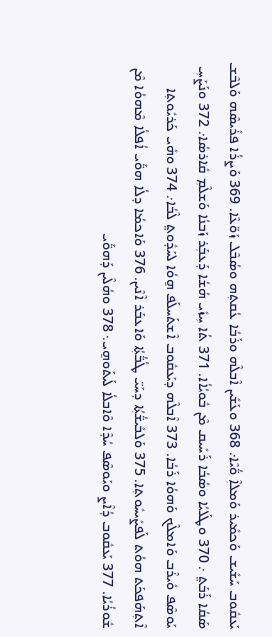ܝܰܥܩܽܘܒ ܚܰܫܺܝܫ ܘܰܟܡܺܝܪ ܘܰܡܠܐܼܶ ܘ̈ܳܝܶܐ܇ 368 ܘܥܰܫܺܝܢ ܐܶܒܠܶܗ ܘܪܰܒܳܐ ܥܳܩܬ݂ܗ ܘܣܳܒܶܠ ܙܰܘ̈ܥܶܐ. 369 ܘܰܨܪܳܐ ܦܪܺܝܣܶܗ ܘܰܠܒܶܫ ܣܰܩܳܐ ܪܰܒܰܬ݀ ܇ 370 ܘܛܰܠܝܳܐ ܘܣܳܒܳܐ ܪܰܚܺܝܩ ܡܶܢ ܒܽܘܝܳܐܳܐ. 371 ܬܳܐ ܚܼܙܺܝ ܗܳܫܳܐ ܕܰܥܒܼܰܪ ܙܰܒܢܳܐ ܘܰܫܠܶܡܼ ܩܺܐܪܣܳܐ܇ 372 ܘܢܰܨܰܚܼ ܝܰܘܣܶܦ ܘܺܝܪܶܒ ܘܰܐܡܠܶܟ ܘܰܗܘܳܐ ܪܰܒܳܐ. 373 ܐܶܒܠܶܗ ܕܝܰܥܩܽܘܒ ܐܶܫܬܰܚܠܰܦ ܗ̱ܘܳܐ ܠܚܰܕܽܘܬ݀ ܠܶܒܳܐ܇ 374 ܘܗܺܝ ܟܰܪܝܽܘܬ݂ܐ ܐܶܬ݂ܗܰܦܟܰܬ ܗܘܳܬ ܠܰܦܨܺܝܚܽܘܬ݂ܐ. 375 ܘܰܠܒܺܝܫ̈ܳܬ݂ܳܐ ܕܚܰܝ̈ ܛܳܒ̈ܳܬ݂ܳܐ ܘܰܐܥܒܰܪ ܐܶܢܶܝܢ. 376 ܘܰܐܟܡܳܐ ܕܠܳܐ ܗܘ̈ܰܝ ܐܳܦܠܳܐ ܡܶܗܘܳܐ ܡܶܢ ܫܽܘܪܳܝܳܐ. 377 ܝܰܥܩܽܘܒ ܕܳܐܶܨ ܘܝܰܘܣܶܦ ܚܳܕܶܐ ܘܶܐܒܠܳܐ ܠܰܝܬܰܘܗ̱ܝ܆ 378 ܘܗܳܠܶܝܢ ܕܰܗܘ̈ܰܝ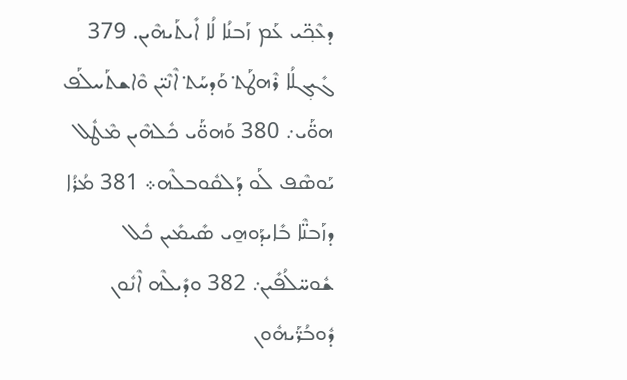ܕܥܶܟ݂̈ܝ ܥܰܡ ܙܰܒܢܳܐ ܠܳܐ ܐܺܝܬܰܝܗܶܝܢ. 379 ܓܺܝܓ݂ܠܳܐ ܪܶܗܛܰܬ݀ ܘܰܕܚܰܬ݀ ܐܶܢܶܝ̈ܢ ܘܶܐܫܬܰܚܠܰܦ ܗܘ̈ܰܝ܇ 380 ܘܰܗܘ̈ܰܝ ܟܽܠܗܶܝܢ ܡܶܛܽܠ ܝܰܘܣܶܦ ܠܰܘ ܕܰܠܩܽܘܒܠܶܗ܀ 381 ܡܳܪܳܐ ܕܙܰܒܢ̈ܶܐ ܒܺܐܝܕܰܘܗ̱ܝ ܣܺܝܡܺܝܢ ܟܽܠ ܫܽܘܚ̈ܠܳܦܺܝܢ܇ 382 ܘܕܺܝܠܶܗ ܐܶܢܽܘܢ ܕܽܘܒܳܪ̈ܰܝܗܽܘܢ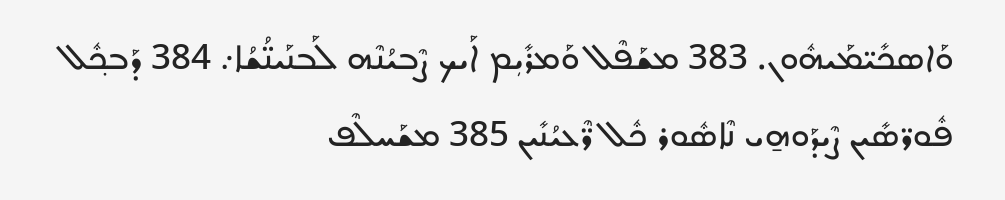ܘܰܐܣܟܺܝ̈ܡܰܝܗܽܘܢ. 383 ܡܫܰܦܶܠ ܘܰܡܪܺܝܼܡ ܐܰܝܟ ܨܶܒܝܳܢܶܗ ܠܰܒܢܰܝܢ̈ܳܫܳܐ܇ 384 ܕܰܒܟ݂ܽܠ ܦܽܘܪ̈ܣܺܝܢ ܨܶܝܕܰܘܗ̱ܝ ܢܶܐܣܽܘܪ ܟܽܠ ܪ̈ܶܥܝܳܢܺܝܢ 385 ܡܫܰܚܠܶܦ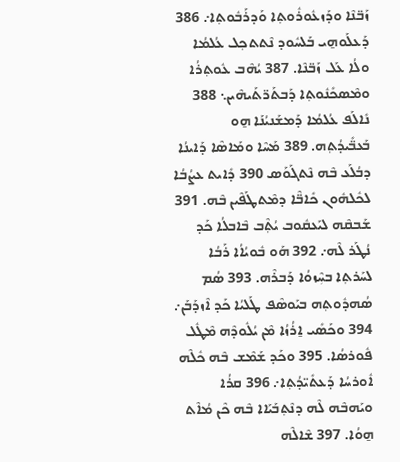ܙܰܒ̈ܢܶܐ ܘܕܰܙܥܽܘܪܽܘܬ݂ܐ ܘܰܕܪܰܒܽܘܬ݂ܐ܇ 386 ܕܰܥܠܰܘܗ̱ܝ ܒܰܠܚܽܘܕ ܢܶܬܬܟ݂ܠ ܥܳܠܡܳܐ ܘܠܳܐ ܥܰܠ ܙܰܒ̈ܢܶܐ. 387 ܝܳܗܶܒ ܥܽܘܬ݂ܪܳܐ ܘܡܶܣܟܺܢܽܘܬ݂ܐ ܕܰܒܬܰܪ̈ܬܰܝܗܶܝܢ܆ 388 ܢܺܐܠܰܦ ܥܳܠܡܳܐ ܕܰܡܫܰܢܝܳܢܰܐ ܗ̱ܘ ܒܰܥܒ̈ܺܝܕܳܬ݂ܗ. 389 ܡܰܚܶܐ ܘܡܰܐܣܶܐ ܕܰܐܝܢܳܐ ܕܒܳܠܰܥ ܒܶܗ ܢܶܬܓܰܘܰܣ 390 ܕܺܐܝܬ ܥܨܳܒܳܐ ܠܟܽܠܗܽܘܢ ܟܺܐܒ̈ܶܐ ܕܡܶܬܛܰܦܶܝܢ ܒܶܗ. 391 ܫܰܒܩܶܗ ܠܝܰܥܩܽܘܒ ܝܳܬ݂ܶܒ ܒܶܐܒܠܳܐ ܟܰܕ ܢܳܛܰܪ ܠܶܗ܇ 392 ܗܰܘ ܒܽܘܝܳܐܳܐ ܪܰܒܳܐ ܠܚܰܪܬ݂ܐ ܒܚܼܶܙܘܳܐ ܕܰܒܪܶܗ. 393 ܣܳܡ ܣܳܗܕܽܘܬ݂ܗ ܒܝܰܘܣܶܦ ܛܰܠܝܳܐ ܟܰܕ ܐܶܙܕܰܒܰܢ܇ 394 ܘܟܰܣܺܝ ܐ̱ܪܳܙܳܐ ܡܶܢ ܝܳܠܽܘܕܶܗ ܡܶܛܽܠ ܦܽܘܪܣܳܐ. 395 ܘܟܰܕ ܫܰܡܶܫ ܒܶܗ ܟܽܠܶܗ ܐܽܘܪܚܳܐ ܕܰܥܬܺܝ̈ܕܳܬ݂ܐ܇ 396 ܩܪܳܐ ܘܝܰܗܒܶܗ ܠܶܗ ܕܢܶܬ݂ܒܰܝܰܐܐ ܒܶܗ ܟܶܢ ܡܳܐܶܬ ܗ̱ܘܳܐ. 397 ܫܶܐܠܶܗ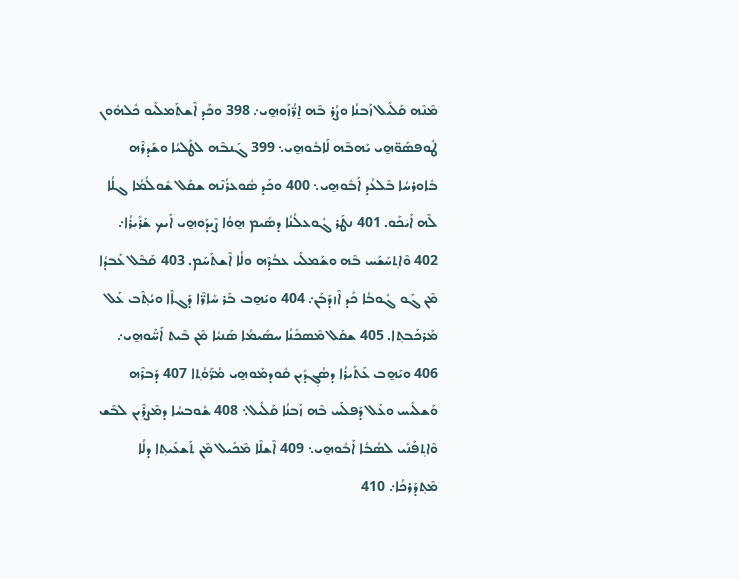ܡܶܢܶܗ ܩܰܠܺܝܠ ܙܰܒܢܳܐ ܘܨܳܪ ܒܶܗ ܐ̱ܪ̈ܳܙܰܘܗ̱ܝ܇ 398 ܘܟܰܕ ܐܶܫܬܰܡܠܺܝܘ ܟܽܠܗܽܘܢ ܛܽܘܦܣܰܘ̈ܗ̱ܝ ܝܰܗܒܶܗ ܠܰܐܒܽܘܗ̱ܝ܆ 399 ܓܰܢܒܶܗ ܠܛܰܠܝܳܐ ܘܫܰܕܪܶܗ ܒܽܐܘܪܚܳܐ ܒܶܠܥܳܕ ܐܰܒܽܘܗ̱ܝ܆ 400 ܘܟܰܕ ܣܽܘܥܪܳܢܶܗ ܫܩܰܠ ܫܽܘܠܳܡܳܐ ܓܠܳܐ ܠܶܗ ܐܰܝܿܟܰܘ. 401 ܢܛܰܪ ܓܽܘܥܠܳܢܳܐ ܕܣܺܝܡ ܗ̱ܘܳܐ ܨܶܝܕܰܘܗ̱ܝ ܐܰܝܟ ܫܰܪܺܝܪܳܐ܇ 402 ܘܶܐܬ݂ܚܰܫܰܚ ܒܶܗ ܘܫܰܡܠܺܝ ܥܒܳܕܶܗ ܘܠܳܐ ܐܶܫܬܰܚܰܡ. 403 ܩܰܒܶܠ ܥܰܒܕܳܐ ܡܶܢ ܓܰܘ ܓܽܘܒܳܐ ܟܰܕ ܐܶܙܕܰܒܰܢ܇ 404 ܘܝܰܗ̱ܒ ܒܰܪ ܚܺܐܪ̈ܶܐ ܕܰܓܐܶܐ ܘܝܳܬ݂ܶܒ ܥܰܠ ܡܰܪܟܰܒܬ݂ܐ. 405 ܫܩܰܠ ܡܶܣܟܺܢܳܐ ܚܣܺܝܡܳܐ ܣܰܢܝܳܐ ܡܶܢ ܒܶܝܬ ܐܰܚ̈ܰܘܗ̱ܝ܇ 406 ܘܝܰܗ̱ܒ ܥܰܬܺܝܪܳܐ ܕܣܳܓ݂ܕܺܝܢ ܩܽܘܕܡܰܘܗ̱ܝ ܡܳܪ̈ܰܘܳܬ݂ܐ 407 ܕܰܒܪܶܗ ܘܰܫܠܺܝܚ ܘܥܰܠ ܕܰܦܠܰܚ ܒܶܗ ܙܰܒܢܳܐ ܩܰܠܺܝܠ܆ 408 ܫܽܘܒܚܳܐ ܕܡܶܨܪܶܝܢ ܠܒܶܫ ܘܶܐܬ݂ܦܰܢܺܝ ܠܣܳܒܳܐ ܐܰܒܽܘܗ̱ܝ܆ 409 ܐܶܫܠܶܐ ܡܶܟܺܝܠ ܡܶܢ ܬܰܫܥܺܝܬ݂ܐ ܕܠܳܐ ܡܶܬ݂ܕܰܪܟܳܐ܇ 410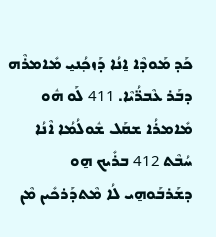ܟܰܕ ܡܰܘܕܶܐ ܐ̱ܢܳܐ ܕܰܙܟ݂ܳܢܝ̱ ܡܺܐܡܪܶܗ ܕܒܰܪ ܥܶܒܪ̈ܳܝܶܐ. 411 ܠܰܘ ܗܽܘ ܡܺܐܡܪܳܐ ܫܩܰܠ ܫܽܘܠܳܡܳܐ ܐܶܢܳܐ ܚܳܒܶܬ 412 ܒܪܺܝܟ ܗ̱ܘ ܕܫܰܪܒܰܘܗ̱ܝ ܠܳܐ ܡܶܬܕܰܪܟܺܝܢ ܡܶܢ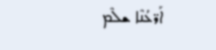ܐܰܪ̈ܥܳܢܶܐ ܫܠܶܡ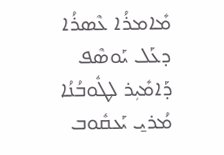ܡܺܐܡܪܳܐ ܥܶܣܪܳܐ ܕܥܰܠ ܝܰܘܣܶܦ ܕܰܐܡܺܝܼܪ ܠܛܽܘܒܳܢܳܐ ܡܳܪܝ̱ ܝܰܥܩܽܘܒ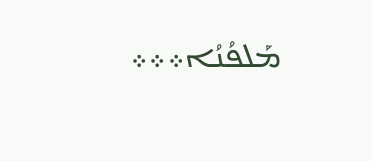ܡܰܠܦܳܢܳܐ܀܀܀